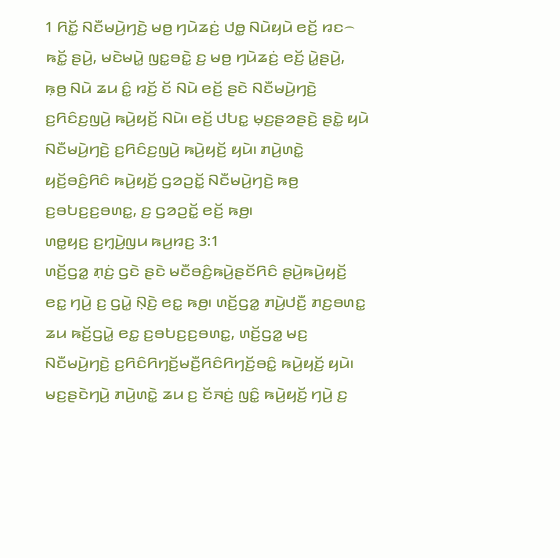1 ꤖꤢꤩ꤭ ꤡꤢꤪꤗꤣꤧ꤬ꤚꤢꤧ꤬ ꤗꤥ꤬ ꤚꤣꤧꤘꤢꤦ꤬ ꤓꤥ꤭ ꤡꤣꤧꤟꤣꤧ ꤕꤢꤩ꤬ ꤙꤢ꤮ ꤒꤢꤩ꤭ ꤔꤣꤧ꤬, ꤗꤢꤧꤗꤣꤧ꤭ ꤜꤢ꤭ꤋꤢꤧ꤭ ꤢ꤬ ꤗꤥ꤬ ꤚꤣꤧꤘꤢꤦ꤬ ꤕꤢꤩ꤬ ꤣꤧ꤭ꤔꤣꤧ꤬, ꤒ꤫ꤥ꤬ ꤡꤣꤧ ꤘꤣ ꤢꤨ꤭ ꤙꤢꤩ꤬ ꤢꤩ ꤡꤣꤧ ꤕꤢꤩ꤬ ꤔꤢꤧ ꤡꤢꤪꤗꤣꤧ꤬ꤚꤢꤧ꤬ ꤢ꤬ꤖꤢꤨꤢ꤬ꤜꤣꤧ꤬ ꤒꤣꤧ꤬ꤟꤢꤩ꤬ ꤡꤣꤧ꤯ ꤕꤢꤩ꤬ ꤓꤝꤢ꤭ ꤗ꤫ꤢ꤬ꤔꤤꤔꤢꤧ꤬ ꤔꤢꤧ꤭ ꤟꤣꤧ ꤡꤢꤪꤗꤣꤧ꤬ꤚꤢꤧ꤬ ꤢ꤬ꤖꤢꤨꤢ꤬ꤜꤣꤧ꤬ ꤒꤣꤧ꤬ꤟꤢꤩ꤬ ꤟꤣꤧ꤯ ꤊꤣꤧ꤬ꤛꤢꤧ꤭ ꤟꤢꤩ꤬ꤋꤢꤨ꤬ꤖꤢꤨ ꤒꤣꤧ꤬ꤟꤢꤩ꤬ ꤞꤤꤑꤢꤩ꤭ ꤡꤢꤪꤗꤣꤧ꤬ꤚꤢꤧ꤬ ꤒꤥ꤬ ꤢ꤬ꤋꤝꤢ꤬ꤢ꤬ꤋꤛꤢ꤭, ꤢ꤬ ꤞꤤꤑꤢꤩ꤭ ꤕꤢꤩ꤬ ꤒꤥ꤬꤯
ꤛꤥ꤭ꤟꤢ꤬ ꤢ꤬ꤚ꤫ꤣꤧ꤬ꤜꤣ ꤒꤣ꤬ꤙꤢ꤬ 3:1
ꤛꤢꤩ꤬ꤞꤤ꤭ ꤊ꤫ꤢꤦ꤬ ꤞꤢꤧ ꤔꤢꤧ ꤗꤢꤪꤋꤢꤨ꤬ꤒꤣꤧ꤬ꤔꤢꤩꤖꤢꤨ ꤔꤣꤧ꤬ꤒꤣꤧ꤬ꤟꤢꤩ꤬ ꤕꤢ꤭ ꤚꤣꤧ꤬ ꤢ꤬ ꤞꤣꤧ꤭ ꤡ꤫ꤢꤧ꤬ ꤕꤢ꤭ ꤒꤥ꤬꤯ ꤛꤢꤩ꤬ꤞꤤ꤭ ꤊꤣꤧ꤬ꤓꤢꤪ꤬ ꤊꤢ꤬ꤋꤛꤢ꤭ ꤘꤣ ꤒꤢꤩ꤬ꤞꤣꤧ꤭ ꤕꤢ꤭ ꤢ꤬ꤋꤝꤢ꤬ꤢ꤬ꤋꤛꤢ꤭, ꤛꤢꤩ꤬ꤞꤤ꤭ ꤗꤢ꤬ ꤡꤢꤪꤗꤣꤧ꤬ꤚꤢꤧ꤬ ꤢ꤬ꤖꤢꤨꤖꤚꤢꤩ꤬ꤗꤢꤪ꤬ꤖꤢꤨꤖꤚꤢꤩ꤬ꤋꤢꤨ꤭ ꤒꤣꤧ꤬ꤟꤢꤩ꤬ ꤟꤣꤧ꤯
ꤗꤢ꤬ꤔꤢꤧꤚꤣꤧ꤬ ꤊꤣꤧ꤬ꤛꤢꤧ꤭ ꤘꤣ ꤢ꤬ ꤢꤩꤏꤢꤦ꤬ ꤜꤢꤨ꤭ ꤒꤣꤧ꤬ꤟꤢꤩ꤬ ꤚꤣꤧ꤬ ꤢ꤬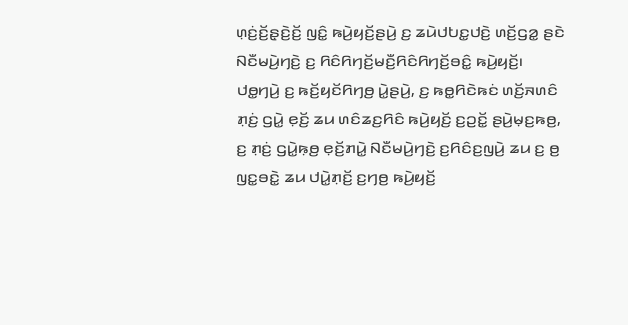ꤛ꤫ꤢꤦ꤬ꤢꤩ꤬ꤔ꤫ꤢꤧ꤬ꤢꤩ꤬ ꤜꤢꤨ꤭ ꤒꤣꤧ꤬ꤟꤢꤩ꤬ꤔꤣꤧ꤬ ꤢ꤬ ꤘꤣꤧꤓꤝꤢ꤭ꤓꤢꤧ꤬ ꤛꤢꤩ꤬ꤞꤤ꤭ ꤔꤢꤧ ꤡꤢꤪꤗꤣꤧ꤬ꤚꤢꤧ꤬ ꤢ꤬ ꤖꤢꤨꤖꤚꤢꤩ꤬ꤗꤢꤪ꤬ꤖꤢꤨꤖꤚꤢꤩ꤬ꤋꤢꤨ꤭ ꤒꤣꤧ꤬ꤟꤢꤩ꤬꤯
ꤓꤥ꤭ꤚꤣꤧ꤬ ꤢ꤬ ꤒꤢꤩ꤬ꤟꤢꤩꤖꤚꤥ꤬ ꤣꤧ꤭ꤔꤣꤧ꤬, ꤢ꤬ ꤒꤥ꤭ꤖꤢꤧꤒꤢꤦ ꤛꤢꤩ꤬ꤏꤛꤢꤨ ꤊ꤫ꤢꤦ꤬ ꤞꤣꤧ꤭ ꤕ꤫ꤢꤩ꤬ ꤘꤣ ꤛꤢꤨꤘꤢ꤬ꤖꤢꤨ ꤒꤣꤧ꤬ꤟꤢꤩ꤬ ꤢ꤬ꤑꤢꤩ꤭ ꤔꤣꤧ꤬ꤗ꤫ꤢ꤬ꤒꤥ꤬, ꤢ꤬ ꤊ꤫ꤢꤦ꤬ ꤞꤣꤧ꤭ꤒ꤫ꤥ꤬ ꤕ꤫ꤢꤩ꤬ꤊꤣꤧ꤭ ꤡꤢꤪꤗꤣꤧ꤬ꤚꤢꤧ꤬ ꤢ꤬ꤖꤢꤨꤢ꤬ꤜꤣꤧ꤬ ꤘꤣ ꤢ꤬ ꤥ꤬ ꤜꤢ꤭ꤋꤢꤧ꤭ ꤘꤣ ꤓꤣꤧ꤭ꤊ꤫ꤢꤩ꤬ ꤢ꤬ꤚꤥ꤬ ꤒꤣꤧ꤬ꤟꤢꤩ꤬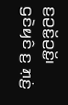ꤢ꤬ꤑꤢꤩ꤭ꤑꤢꤩ꤭꤯ ꤞꤢꤧꤟꤢꤨ ꤢ꤬ ꤊ꤫ꤢꤦ꤬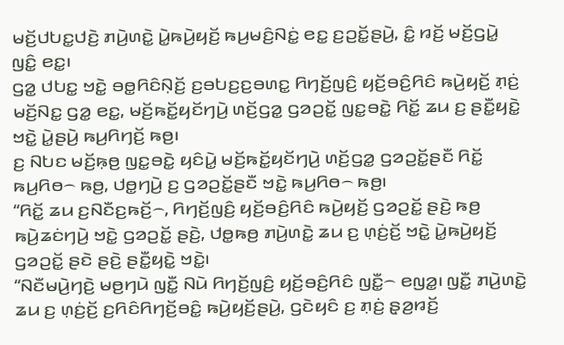ꤗꤢꤩ꤬ꤓꤝꤢ꤭ꤓꤢꤧ꤬ ꤊꤣꤧ꤬ꤛꤢꤧ꤭ ꤣꤧ꤭ꤒꤣꤧ꤬ꤟꤢꤩ꤬ ꤒꤣ꤬ꤗꤢꤨ꤬ꤡꤢꤦ꤭ ꤕꤢ꤭ ꤢ꤬ꤑꤢꤩ꤭ꤔꤣꤧ꤬, ꤢꤨ꤭ ꤙꤢꤩ꤬ ꤗꤢꤩ꤬ꤞꤣꤧ꤭ ꤜꤢꤨ꤭ ꤕꤢ꤭꤯
ꤞꤤ꤭ ꤓꤝꤢ꤭ ꤠꤢꤧ꤭ ꤋꤥ꤭ꤖꤢꤨꤡ꤫ꤢꤩ꤬ ꤢ꤬ꤋꤝꤢ꤬ꤢ꤬ꤋꤛꤢ꤭ ꤖꤚꤢꤩ꤬ꤜꤢꤨ꤬ ꤟꤢꤩ꤬ꤋꤢꤨ꤬ꤖꤢꤨ ꤒꤣꤧ꤬ꤟꤢꤩ꤬ ꤊ꤫ꤢꤦ꤬ ꤗꤢꤩ꤬ꤡꤢ꤭ ꤞꤤ꤭ ꤕꤢ꤭, ꤗꤢꤩ꤬ꤒꤢꤩ꤭ꤟꤢꤩꤚꤣꤧ꤬ ꤛꤢꤩ꤬ꤞꤤ꤭ ꤞꤤꤑꤢꤩ꤭ ꤜꤢ꤭ꤋꤢꤧ꤭ ꤖꤢꤩ꤭ ꤘꤣ ꤢ꤬ ꤔꤢꤪ꤭ꤟꤢꤧ꤭ ꤠꤢꤧ꤭ ꤣꤧ꤭ꤔꤣꤧ꤬ ꤒꤣ꤬ꤖꤚꤢꤩ꤬ ꤒꤥ꤬꤯
ꤢ꤬ ꤡꤝꤢ ꤗꤢꤩ꤬ꤒ꤫ꤥ꤬ ꤜꤢ꤭ꤋꤢꤧ꤭ ꤟꤢꤨꤣꤧ꤭ ꤗꤢꤩ꤬ꤒꤢꤩ꤭ꤟꤢꤩꤚꤣꤧ꤬ ꤛꤢꤩ꤬ꤞꤤ꤭ ꤞꤤꤑꤢꤩ꤭ꤔꤢꤪ ꤖꤢꤩ꤭ ꤒꤣ꤬ꤖꤥ꤮ ꤒꤥ꤬, ꤓꤥ꤭ꤚꤣꤧ꤬ ꤢ꤬ ꤞꤤꤑꤢꤩ꤭ꤔꤢꤪ ꤠꤢꤧ꤭ ꤒꤣ꤬ꤖꤥ꤮ ꤒꤥ꤬꤯
“ꤖꤢꤩ꤭ ꤘꤣ ꤢ꤬ꤡꤢꤪꤢ꤬ꤒꤢꤩ꤬꤮, ꤖꤚꤢꤩ꤬ꤜꤢꤨ꤬ ꤟꤢꤩ꤬ꤋꤢꤨ꤬ꤖꤢꤨ ꤒꤣꤧ꤬ꤟꤢꤩ꤬ ꤞꤤꤑꤢꤩ꤭ ꤔꤢꤧ꤬ ꤒꤥ꤬ ꤒꤣꤧ꤬ꤘꤢꤦꤚꤣꤧ꤬ ꤠꤢꤧ꤭ ꤞꤤꤑꤢꤩ꤭ ꤔꤢꤧ꤬, ꤓꤥ꤭ꤒꤥ꤬ ꤊꤣꤧ꤬ꤛꤢꤧ꤭ ꤘꤣ ꤢ꤬ ꤛ꤫ꤢꤦ꤬ꤢꤩ꤬ ꤠꤢꤧ꤭ ꤣꤧ꤭ꤒꤣꤧ꤬ꤟꤢꤩ꤬ ꤞꤤꤑꤢꤩ꤭ ꤔꤢꤧ ꤔꤢꤧ꤬ ꤔꤢꤪ꤭ꤟꤢꤧ꤭ ꤠꤢꤧ꤭꤯
“ꤡꤢꤪꤗꤣꤧ꤬ꤚꤢꤧ꤬ ꤗꤥ꤬ꤚꤣꤧ ꤜꤢꤪ꤭ ꤡꤣꤧ ꤖꤚꤢꤩ꤬ꤜꤢꤨ꤬ ꤟꤢꤩ꤬ꤋꤢꤨ꤬ꤖꤢꤨ ꤜꤢꤪ꤭꤮ ꤕꤜꤤ꤭꤯ ꤜꤢꤪ꤭ ꤊꤣꤧ꤬ꤛꤢꤧ꤭ ꤘꤣ ꤢ꤬ ꤛ꤫ꤢꤦ꤬ꤢꤩ꤬ ꤢ꤬ꤖꤢꤨꤖꤚꤢꤩ꤬ꤋꤢꤨ꤭ ꤒꤣꤧ꤬ꤟꤢꤩ꤬ꤔꤣꤧ꤬, ꤞꤢꤧꤟꤢꤨ ꤢ꤬ ꤊ꤫ꤢꤦ꤬ ꤔ꤫ꤤ꤬ꤙꤢꤩ꤬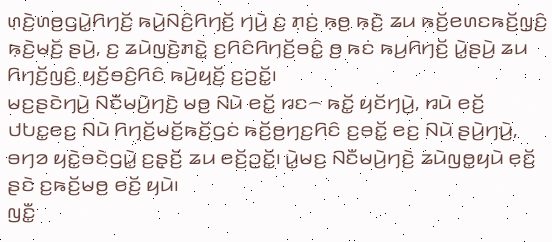ꤛ꤫ꤢꤧ꤬ꤛꤥ꤬ꤞꤣꤧ꤭ꤖꤚꤢꤩ꤬ ꤒꤣꤧ꤬ꤡꤢꤨ꤬ꤖꤚꤢꤩ꤬ ꤚꤣꤧ꤬ ꤢ꤬ ꤊ꤫ꤢꤦ꤬ ꤒ꤫ꤥ꤬ ꤒ꤫ꤢꤧ꤬ ꤘꤣ ꤒꤢꤩ꤬ꤕꤛꤢꤒꤢꤩ꤬ꤜ꤫ꤢꤨ꤬ ꤒ꤫ꤢꤧ꤬ꤗꤢꤩ꤬ ꤔꤣꤧ꤬, ꤢ꤬ ꤘꤣꤧꤜꤢꤧ꤬ꤊꤢꤧ꤭ ꤢ꤬ꤖꤢꤨꤖꤚꤢꤩ꤬ꤋꤢꤨ꤭ ꤥ꤬ ꤒꤢꤦ ꤒꤣ꤬ꤖꤚꤢꤩ꤬ ꤣꤧ꤭ꤔꤣꤧ꤬ ꤘꤣ ꤖꤚꤢꤩ꤬ꤜꤢꤨ꤬ ꤟꤢꤩ꤬ꤋꤢꤨ꤬ꤖꤢꤨ ꤒꤣꤧ꤬ꤟꤢꤩ꤬ ꤢ꤬ꤑꤢꤩ꤭꤯
ꤗꤢ꤬ꤔꤢꤧꤚꤣꤧ꤬ ꤡꤢꤪꤗꤣꤧ꤬ꤚꤢꤧ꤬ ꤗꤥ꤬ ꤡꤣꤧ ꤕꤢꤩ꤬ ꤙꤢ꤮ ꤒꤢꤩ꤭ ꤟꤢꤩꤚꤣꤧ꤬, ꤙꤣꤧ ꤕꤢꤩ꤬ ꤓꤝꤢ꤭ꤕꤢ꤬ ꤡꤣꤧ ꤖꤚꤢꤩ꤬ꤗꤢꤩ꤬ꤒꤢꤩ꤬ꤞꤢꤦ ꤒꤢꤩ꤬ꤥ꤬ꤚꤢ꤬ꤖꤢꤨ ꤢ꤬ꤋꤢꤩ꤭ ꤕꤢ꤬ ꤡꤣꤧ ꤔꤣꤧ꤬ꤚꤣꤧ꤬, ꤋꤚꤤ ꤟꤢꤧ꤭ꤋꤢꤧꤞꤣꤧ꤭ ꤢ꤬ꤔ꤫ꤢꤩ꤬ ꤘꤣ ꤕꤢꤩ꤬ꤑꤢꤩ꤭꤯ ꤣꤧ꤭ꤗꤢ꤬ ꤡꤢꤪꤗꤣꤧ꤬ꤚꤢꤧ꤬ ꤘꤣꤧꤜꤥ꤭ꤟꤣꤧ ꤕ꤫ꤢꤩ꤬ ꤔꤢꤧ ꤢ꤬ꤒꤢꤩ꤬ꤗꤥ꤬ ꤕꤢꤩ꤬ ꤟꤣꤧ꤯
ꤜꤢꤪ꤭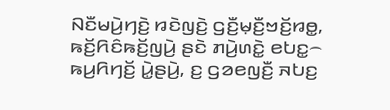ꤡꤢꤪꤗꤣꤧ꤬ꤚꤢꤧ꤬ ꤙꤢꤧꤜꤢꤧ꤬ ꤞꤢꤪ꤬ꤗ꤫ꤢꤪ꤬ꤠꤢꤩ꤬ꤙꤥ꤭, ꤒꤢꤩ꤬ꤖꤢꤨꤒꤢꤩ꤬ꤜꤣꤧ꤬ ꤔꤢꤧ ꤊꤣꤧ꤬ꤛꤢꤧ꤭ ꤕꤝꤢ꤭꤮ ꤒꤣ꤬ꤖꤚꤢꤩ꤬ ꤣꤧ꤭ꤔꤣꤧ꤬, ꤢ꤬ ꤞꤤꤕꤜꤢꤪ꤬ ꤏꤝꤢ꤬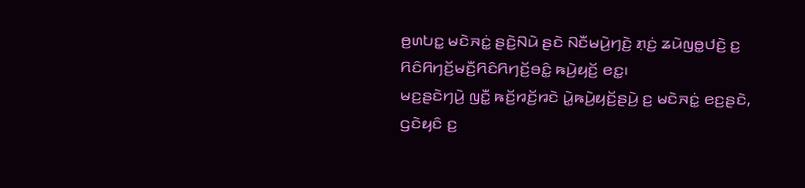ꤥ꤬ꤛꤝꤢ꤭ ꤗꤢꤧꤏꤢꤦ꤭ ꤔꤢꤧ꤬ꤡꤣꤧ ꤔꤢꤧ ꤡꤢꤪꤗꤣꤧ꤬ꤚꤢꤧ꤬ ꤊ꤫ꤢꤦ꤬ ꤘꤣꤧꤜꤥ꤭ꤓꤢꤧ꤬ ꤢ꤬ ꤖꤢꤨꤖꤚꤢꤩ꤬ꤗꤢꤪ꤬ꤖꤢꤨꤖꤚꤢꤩ꤬ꤋꤢꤨ꤭ ꤒꤣꤧ꤬ꤟꤢꤩ꤬ ꤕꤢ꤭꤯
ꤗꤢ꤬ꤔꤢꤧꤚꤣꤧ꤬ ꤜꤢꤪ꤭ ꤒꤢꤩ꤬ꤙꤢꤩ꤬ꤙꤢꤧ ꤣꤧ꤭ꤒꤣꤧ꤬ꤟꤢꤩ꤬ꤔꤣꤧ꤬ ꤢ꤬ ꤗꤢꤧꤏꤢꤦ꤭ ꤕꤢ꤬ꤔꤢꤧ, ꤞꤢꤧꤟꤢꤨ ꤢ꤬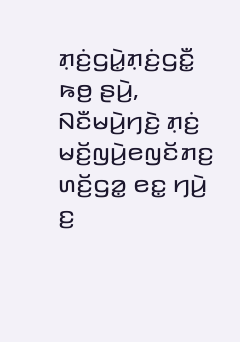ꤊ꤫ꤢꤦ꤬ꤞꤣꤧ꤭ꤊ꤫ꤢꤦ꤬ꤞꤢꤪ꤭ ꤒꤥ꤬ ꤔꤣꤧ꤬, ꤡꤢꤪꤗꤣꤧ꤬ꤚꤢꤧ꤬ ꤊ꤫ꤢꤦ꤬ ꤗꤢꤩ꤬ꤜꤣꤧ꤬ꤕꤜꤢꤩꤊꤢ꤬ ꤛꤢꤩ꤬ꤞꤤ꤭ ꤕꤢ꤭ ꤚꤣꤧ꤬ ꤢ꤬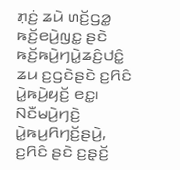ꤊ꤫ꤢꤦ꤬ ꤘꤣꤧ ꤛꤢꤩ꤬ꤞꤤ꤭ ꤒꤢꤩ꤬ꤕꤣꤧ꤬ꤜꤢ꤭ ꤔꤢꤧ ꤒꤢꤩ꤬ꤒꤣꤧ꤬ꤚꤣꤧ꤭ꤘꤢꤨ꤬ꤓꤢꤨ꤭ ꤘꤣ ꤢ꤬ꤞꤢꤧꤔꤢꤧ ꤢ꤬ꤖꤢꤨ ꤣꤧ꤭ꤒꤣꤧ꤬ꤟꤢꤩ꤬ ꤕꤢ꤭꤯
ꤡꤢꤪꤗꤣꤧ꤬ꤚꤢꤧ꤬ ꤣꤧ꤭ꤒꤣ꤬ꤖꤚꤢꤩ꤬ꤔꤣꤧ꤬, ꤢ꤬ꤖꤢꤨ ꤔꤢꤧ ꤢ꤬ꤔ꤫ꤢꤩ꤬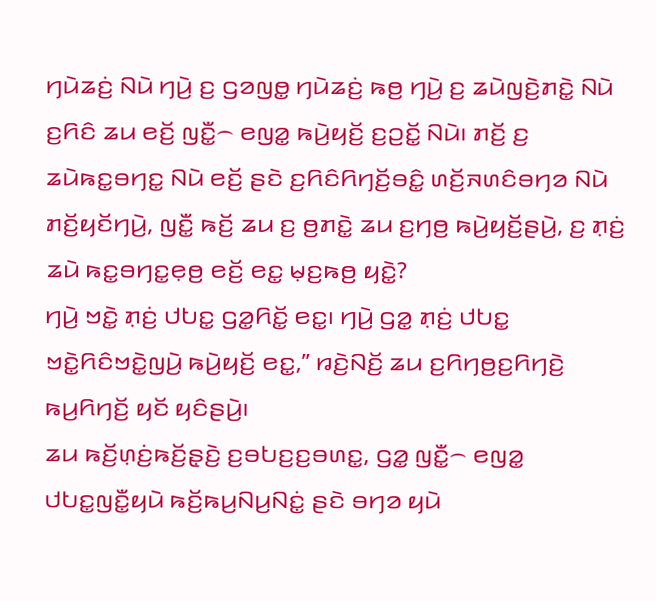ꤚꤣꤧꤘꤢꤦ꤬ ꤡꤣꤧ ꤚꤣꤧ꤬ ꤢ꤬ ꤞꤤꤜꤥ꤭ ꤚꤣꤧꤘꤢꤦ꤬ ꤒꤥ꤬ ꤚꤣꤧ꤬ ꤢ꤬ ꤘꤣꤧꤜꤢꤧ꤬ꤊꤢꤧ꤭ ꤡꤣꤧ ꤢ꤬ꤖꤢꤨ ꤘꤣ ꤕꤢꤩ꤬ ꤜꤢꤪ꤭꤮ ꤕꤜꤤ꤭ ꤒꤣꤧ꤬ꤟꤢꤩ꤬ ꤢ꤬ꤑꤢꤩ꤭ ꤡꤣꤧ꤯ ꤊꤢꤩ꤬ ꤢ꤬ ꤘꤣꤧꤒꤢ꤭ꤋꤚꤢ꤭ ꤡꤣꤧ ꤕꤢꤩ꤬ ꤔꤢꤧ ꤢ꤬ꤖꤢꤨꤖꤚꤢꤩ꤬ꤋꤢꤨ꤭ ꤛꤢꤩ꤬ꤏꤛꤢꤨꤋꤚꤤ ꤡꤣꤧ ꤊꤢꤩ꤬ꤟꤢꤩꤚꤣꤧ꤬, ꤜꤢꤪ꤭ ꤒꤢꤩ꤬ ꤘꤣ ꤢ꤬ ꤥ꤬ꤊꤢꤧ꤭ ꤘꤣ ꤢ꤬ꤚꤥ꤬ ꤒꤣꤧ꤬ꤟꤢꤩ꤬ꤔꤣꤧ꤬, ꤢ꤬ ꤊ꤫ꤢꤦ꤬ ꤘꤣꤧ ꤒꤢ꤭ꤋꤚꤢ꤭ꤕ꤫ꤥ꤬ ꤕꤢꤩ꤬ ꤕꤢ꤭ ꤗ꤫ꤢ꤬ꤒꤥ꤬ ꤟꤢꤧ꤭?
ꤚꤣꤧ꤬ ꤠꤢꤧ꤭ ꤊ꤫ꤢꤦ꤬ ꤓꤝꤢ꤭ ꤞꤤ꤭ꤖꤢꤩ꤭ ꤕꤢ꤭꤯ ꤚꤣꤧ꤬ ꤞꤤ꤭ ꤊ꤫ꤢꤦ꤬ ꤓꤝꤢ꤭ ꤠꤢꤧ꤭ꤖꤢꤨꤠꤢꤧ꤭ꤜꤣꤧ꤬ ꤒꤣꤧ꤬ꤟꤢꤩ꤬ ꤕꤢ꤭,” ꤙꤢꤧ꤬ꤡꤢꤩ꤬ ꤘꤣ ꤢ꤬ꤖꤚꤥ꤬ꤢ꤬ꤖꤚꤢꤧ꤬ ꤒꤣ꤬ꤖꤚꤢꤩ꤬ ꤟꤢꤩ ꤟꤢꤨꤔꤣꤧ꤬꤯
ꤘꤣ ꤒꤢꤩ꤬ꤛ꤫ꤢꤦ꤬ꤒꤢꤩ꤬ꤔ꤫ꤢꤧ꤬ ꤢ꤬ꤋꤝꤢ꤬ꤢ꤬ꤋꤛꤢ꤭, ꤞꤤ꤭ ꤜꤢꤪ꤭꤮ ꤕꤜꤤ꤭ ꤓꤝꤢ꤭ꤜꤢꤪ꤭ꤟꤣꤧ ꤒꤢꤩ꤬ꤒꤣ꤬ꤡꤣ꤬ꤡꤢꤦ꤭ ꤔꤢꤧ ꤋꤚꤤ ꤟꤣꤧ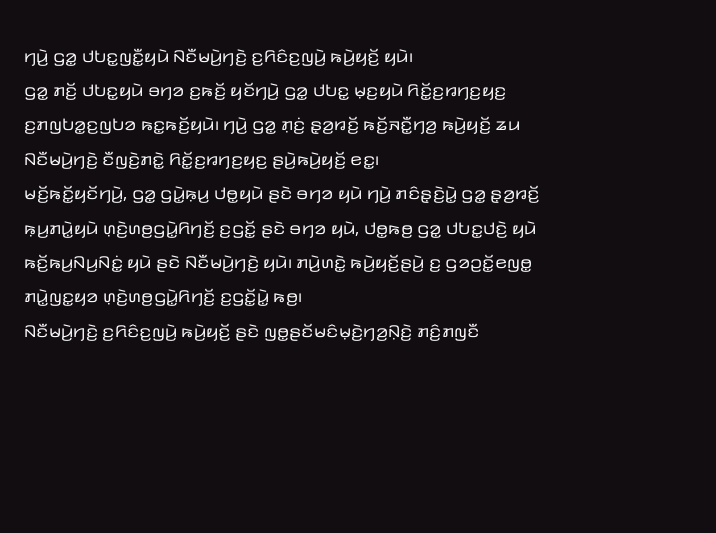ꤚꤣꤧ꤬ ꤞꤤ꤭ ꤓꤝꤢ꤭ꤜꤢꤪ꤭ꤟꤣꤧ ꤡꤢꤪꤗꤣꤧ꤬ꤚꤢꤧ꤬ ꤢ꤬ꤖꤢꤨꤢ꤬ꤜꤣꤧ꤬ ꤒꤣꤧ꤬ꤟꤢꤩ꤬ ꤟꤣꤧ꤯
ꤞꤤ꤭ ꤊꤢꤩ꤬ ꤓꤝꤢ꤭ꤟꤣꤧ ꤋꤚꤤ ꤢ꤬ꤒꤢꤩ꤬ ꤟꤢꤩꤚꤣꤧ꤬ ꤞꤤ꤭ ꤓꤝꤢ꤭ ꤗ꤫ꤢ꤬ꤟꤣꤧ ꤖꤢꤩ꤭ꤢ꤬ꤙꤚꤢ꤬ꤟꤢ꤬ ꤢ꤬ꤊꤜꤝꤤ꤭ꤢ꤬ꤜꤝꤤ ꤒꤢ꤭ꤒꤢꤩ꤬ꤟꤣꤧ꤯ ꤚꤣꤧ꤬ ꤞꤤ꤭ ꤊ꤫ꤢꤦ꤬ ꤔ꤫ꤤ꤬ꤙꤢꤩ꤬ ꤒꤢꤩ꤬ꤏꤢꤪ꤭ꤚꤤ꤬ ꤒꤣꤧ꤬ꤟꤢꤩ꤬ ꤘꤣ ꤡꤢꤪꤗꤣꤧ꤬ꤚꤢꤧ꤬ ꤢꤪꤜꤢꤧ꤬ꤊꤢꤧ꤭ ꤖꤢꤩ꤭ꤢ꤬ꤙꤚꤢ꤬ꤟꤢ꤬ ꤔꤣꤧ꤬ꤒꤣꤧ꤬ꤟꤢꤩ꤬ ꤕꤢ꤭꤯
ꤗꤢꤩ꤬ꤒꤢꤩ꤭ꤟꤢꤩꤚꤣꤧ꤬, ꤞꤤ꤭ ꤞꤣꤧ꤭ꤒ꤫ꤣ꤬ ꤓꤥ꤭ꤟꤣꤧ ꤔꤢꤧ ꤋꤚꤤ ꤟꤣꤧ ꤚꤣꤧ꤬ ꤊꤢꤨꤔ꤫ꤢꤧ꤬ꤣꤧ꤭ ꤞꤤ꤭ ꤔ꤫ꤤ꤬ꤙꤢꤩ꤬ ꤒ꤫ꤣ꤬ꤊꤣꤧ꤭ꤟꤣꤧ ꤛ꤫ꤢꤧ꤬ꤛꤥ꤬ꤞꤣꤧ꤭ꤖꤚꤢꤩ꤬ ꤢ꤬ꤞꤢꤩ꤭ ꤔꤢꤧ ꤋꤚꤤ ꤟꤣꤧ, ꤓꤥ꤭ꤒꤥ꤬ ꤞꤤ꤭ ꤓꤝꤢ꤭ꤓꤢꤧ꤬ ꤟꤣꤧ ꤒꤢꤩ꤬ꤒꤣ꤬ꤡꤣ꤬ꤡꤢꤦ꤭ ꤟꤣꤧ ꤔꤢꤧ ꤡꤢꤪꤗꤣꤧ꤬ꤚꤢꤧ꤬ ꤟꤣꤧ꤯ ꤊꤣꤧ꤬ꤛꤢꤧ꤭ ꤒꤣꤧ꤬ꤟꤢꤩ꤬ꤔꤣꤧ꤬ ꤢ꤬ ꤞꤤꤑꤢꤩ꤭ꤕꤜꤥ꤭ ꤊꤣꤧ꤭ꤜꤢ꤭ꤟꤤ ꤛ꤫ꤢꤧ꤬ꤛꤥ꤬ꤞꤣꤧ꤭ꤖꤚꤢꤩ꤬ ꤢ꤬ꤞꤢꤩ꤭ꤣꤧ꤭ ꤒꤥ꤬꤯
ꤡꤢꤪꤗꤣꤧ꤬ꤚꤢꤧ꤬ ꤢ꤬ꤖꤢꤨꤢ꤬ꤜꤣꤧ꤬ ꤒꤣꤧ꤬ꤟꤢꤩ꤬ ꤔꤢꤧ ꤜꤥ꤭ꤔꤢꤩꤗꤢꤨꤗ꤫ꤢꤧ꤬ꤚꤤ꤬ꤡ꤫ꤢꤧ꤬ ꤊꤢꤨ꤬ꤊꤜꤢꤪ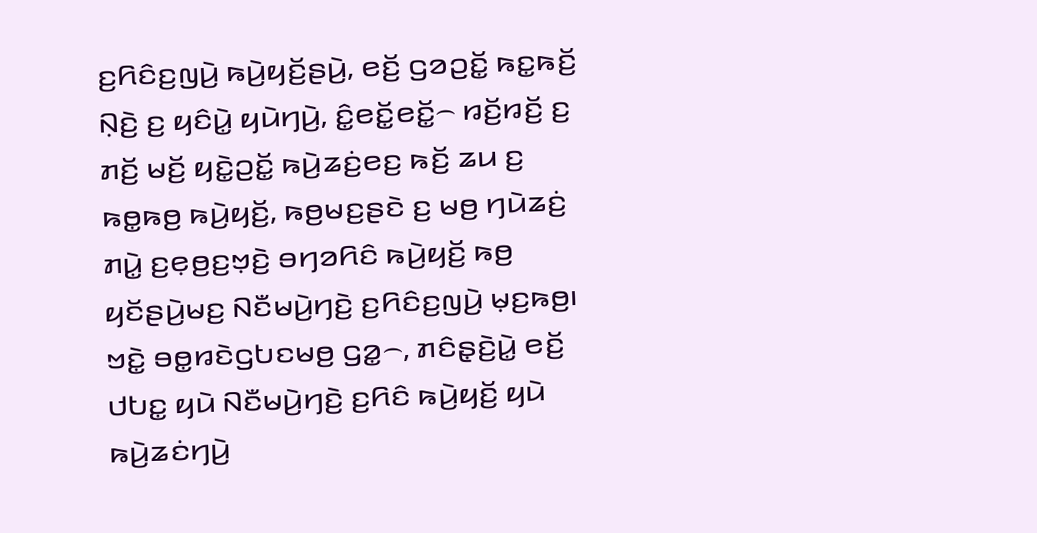ꤢ꤬ꤖꤢꤨꤢ꤬ꤜꤣꤧ꤬ ꤒꤣꤧ꤬ꤟꤢꤩ꤬ꤔꤣꤧ꤬, ꤕꤢꤩ꤬ ꤞꤤꤑꤢꤩ꤭ ꤒꤢ꤭ꤒꤢꤩ꤬ ꤡ꤫ꤢꤧ꤬ ꤢ꤬ ꤟꤢꤨꤣꤧ꤭ ꤟꤣꤧꤚꤣꤧ꤬, ꤢꤨ꤭ꤕꤢꤩ꤭ꤕꤢꤩ꤭꤮ ꤙꤢꤩ꤬ꤙꤢꤩ꤬ ꤢ꤬ ꤊꤢꤩ꤬ ꤗꤢꤩ꤬ ꤟꤢꤧ꤭ꤑꤢꤩ꤭ ꤒꤣꤧ꤬ꤘꤢꤦ꤬ꤕꤢ꤬ ꤒꤢꤩ꤬ ꤘꤣ ꤢ꤬ ꤒꤥ꤭ꤒꤥ꤬ ꤒꤣꤧ꤬ꤟꤢꤩ꤬, ꤒꤥ꤬ꤗꤢ꤬ꤔꤢꤧ ꤢ꤬ ꤗꤥ꤬ ꤚꤣꤧꤘꤢꤦ꤬ ꤊꤣꤧ꤭ ꤢ꤬ꤕ꤫ꤥ꤬ꤢ꤬ꤠ꤫ꤢꤧ꤬ ꤋꤚꤤꤖꤢꤨ ꤒꤣꤧ꤬ꤟꤢꤩ꤬ ꤒꤥ꤬ ꤟꤢꤩꤔꤣꤧ꤬ꤗꤢ꤬ ꤡꤢꤪꤗꤣꤧ꤬ꤚꤢꤧ꤬ ꤢ꤬ꤖꤢꤨꤢ꤬ꤜꤣꤧ꤬ ꤗ꤫ꤢ꤬ꤒꤥ꤬꤯
ꤠꤢꤧ꤭ ꤋꤥ꤭ꤙꤢꤧꤞꤝꤢꤗꤥ꤬ ꤞꤤ꤭꤮, ꤊꤢꤨꤔ꤫ꤢꤧ꤬ꤣꤧ꤭ ꤕꤢꤩ꤬ ꤓꤝꤢ꤭ ꤟꤣꤧ ꤡꤢꤪꤗꤣꤧ꤬ꤚꤢꤧ꤬ ꤢ꤬ꤖꤢꤨ ꤒꤣꤧ꤬ꤟꤢꤩ꤬ ꤟꤣꤧ ꤒꤣꤧ꤬ꤘꤢꤦꤚꤣꤧ꤬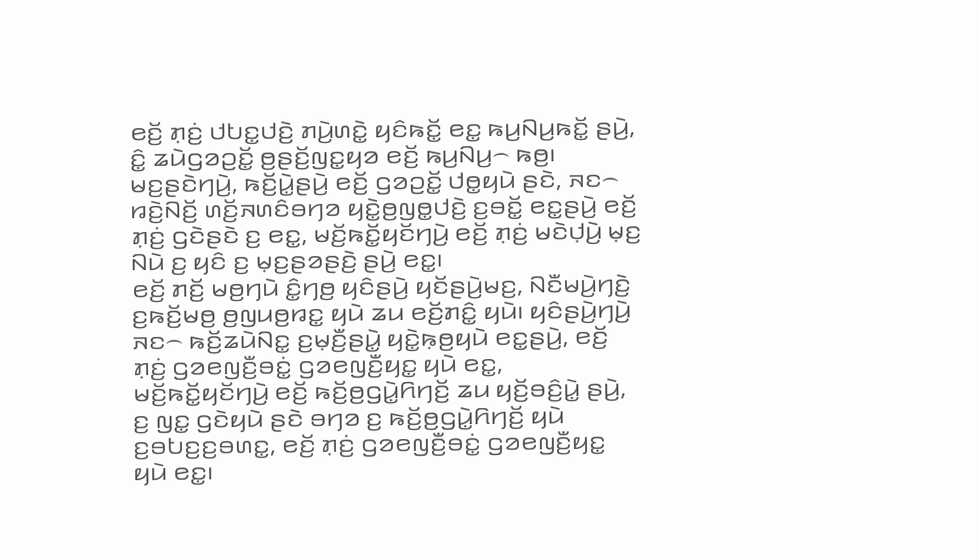ꤕꤢꤩ꤬ ꤊ꤫ꤢꤦ꤬ ꤓꤝꤢ꤭ꤓꤢꤧ꤬ ꤊꤣꤧ꤬ꤛꤢꤧ꤭ ꤟꤢꤨꤒꤢꤩ꤭ ꤕꤢ꤭ ꤒꤣ꤬ꤡꤣ꤬ꤒꤢꤩ꤭ ꤔꤣꤧ꤬, ꤢꤨ꤭ ꤘꤣꤧꤞꤤꤑꤢꤩ꤭ ꤥ꤬ꤔꤢꤩ꤬ꤜꤢ꤭ꤟꤤ ꤕꤢꤩ꤬ ꤒꤣ꤬ꤡꤣ꤬꤮ ꤒꤥ꤬꤯ ꤗꤢ꤬ꤔꤢꤧꤚꤣꤧ꤬, ꤒꤢꤩ꤬ꤣꤧ꤭ꤔꤣꤧ꤬ ꤕꤢꤩ꤬ ꤞꤤꤑꤢꤩ꤭ ꤓꤥ꤭ꤟꤣꤧ ꤔꤢꤧ, ꤏꤢ꤮ ꤙꤢꤧ꤬ꤡꤢꤩ꤬ ꤛꤢꤩ꤬ꤏꤛꤢꤨꤋꤚꤤ ꤟꤢꤧ꤭ꤥ꤬ꤜꤥ꤭ꤓꤢꤧ꤬ ꤢ꤬ꤋꤢꤩ꤭ ꤕꤢ꤭ꤔꤣꤧ꤬ ꤕꤢꤩ꤬ ꤊ꤫ꤢꤦ꤬ ꤞꤢꤧꤔꤢꤧ ꤢ꤬ ꤕꤢ꤭, ꤗꤢꤩ꤬ꤒꤢꤩ꤭ꤟꤢꤩꤚꤣꤧ꤬ ꤕꤢꤩ꤬ ꤊ꤫ꤢꤦ꤬ ꤗꤢꤧꤓ꤫ꤣꤧ꤬ ꤗ꤫ꤢ꤬ ꤡꤣꤧ ꤢ꤬ ꤟꤢꤨ ꤢ꤬ ꤗ꤫ꤢ꤬ꤔꤤꤔꤢꤧ꤬ ꤔꤣꤧ꤬ ꤕꤢ꤭꤯
ꤕꤢꤩ꤬ ꤊꤢꤩ꤬ ꤗꤥ꤬ꤚꤣꤧ ꤢꤨ꤭ꤚꤥ꤬ ꤟꤢꤨꤔꤣꤧ꤬ ꤟꤢꤩꤔꤣꤧ꤬ꤗꤢ꤬, ꤡꤢꤪꤗꤣꤧ꤬ꤚꤢꤧ꤬ ꤢ꤬ꤒꤢꤩ꤬ꤗꤥ꤬ ꤥ꤬ꤜꤣꤥ꤬ꤙꤢ꤭ ꤟꤣꤧ ꤘꤣ ꤕꤢꤩ꤬ꤊꤢꤨ꤭ ꤟꤣꤧ꤯ ꤟꤢꤨꤔꤣꤧ꤬ꤚꤣꤧ꤬ ꤏꤢ꤮ ꤒꤢꤩ꤬ꤘꤣꤧꤡꤢ꤭ ꤢ꤬ꤗ꤫ꤢꤪ꤬ꤔꤣꤧ꤭ ꤟꤢꤧ꤭ꤒ꤫ꤥ꤬ꤟꤣꤧ ꤕꤢ꤭ꤔꤣꤧ꤬, ꤕꤢꤩ꤬ ꤊ꤫ꤢꤦ꤬ ꤞꤤꤕꤜꤢꤪ꤬ꤋꤢꤦ꤭ ꤞꤤꤕꤜꤢꤪ꤬ꤟꤢ꤭ ꤟꤣꤧ ꤕꤢ꤭, ꤗꤢꤩ꤬ꤒꤢꤩ꤭ꤟꤢꤩꤚꤣꤧ꤬ ꤕꤢꤩ꤬ ꤒꤢꤩ꤬ꤥ꤬ꤞꤣꤧ꤭ꤖꤚꤢꤩ꤬ ꤘꤣ ꤟꤢꤩ꤬ꤋꤢꤨ꤬ꤣꤧ꤭ ꤔꤣꤧ꤬, ꤢ꤬ ꤜꤢ꤭ ꤞꤢꤧꤟꤣꤧ ꤔꤢꤧ ꤋꤚꤤ ꤢ꤬ ꤒꤢꤩ꤬ꤥ꤬ꤞꤣꤧ꤭ꤖꤚꤢꤩ꤬ ꤟꤣꤧ ꤢ꤬ꤋꤝꤢ꤬ꤢ꤬ꤋꤛꤢ꤭, ꤕꤢꤩ꤬ ꤊ꤫ꤢꤦ꤬ ꤞꤤꤕꤜꤢꤪ꤬ꤋꤢꤦ꤭ ꤞꤤꤕꤜꤢꤪ꤬ꤟꤢ꤭ ꤟꤣꤧ ꤕꤢ꤭꤯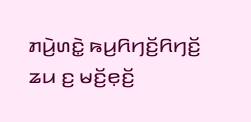ꤊꤣꤧ꤬ꤛꤢꤧ꤭ ꤒꤣ꤬ꤖꤚꤢꤩ꤬ꤖꤚꤢꤩ꤬ ꤘꤣ ꤢ꤬ ꤗꤢꤩ꤬ꤕ꤫ꤢꤩ꤬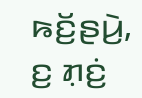ꤒꤢꤩ꤬ꤔꤣꤧ꤬, ꤢ꤬ ꤊ꤫ꤢꤦ꤬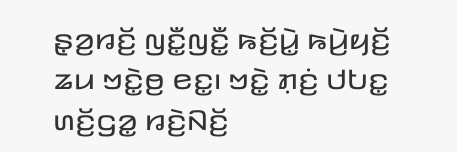ꤔ꤫ꤤ꤬ꤙꤢꤩ꤬ ꤜꤢꤪ꤭ꤜꤢꤪ꤭ ꤒꤢꤩ꤬ꤣꤧ꤭ ꤒꤣꤧ꤬ꤟꤢꤩ꤬ ꤘꤣ ꤠꤢꤧ꤭ꤥ꤬ ꤕꤢ꤭꤯ ꤠꤢꤧ꤭ ꤊ꤫ꤢꤦ꤬ ꤓꤝꤢ꤭ ꤛꤢꤩ꤬ꤞꤤ꤭ ꤙꤢꤧ꤬ꤡꤢꤩ꤬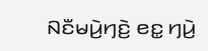ꤡꤢꤪꤗꤣꤧ꤬ꤚꤢꤧ꤬ ꤕꤢ꤭ ꤚꤣꤧ꤬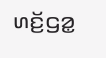ꤛꤢꤩ꤬ꤞꤤ꤭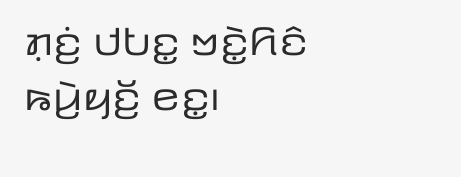ꤊ꤫ꤢꤦ꤬ ꤓꤝꤢ꤭ ꤠꤢꤧ꤭ꤖꤢꤨ ꤒꤣꤧ꤬ꤟꤢꤩ꤬ ꤕꤢ꤭꤯